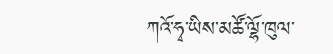ཀའོ་ཧྭ་ཡིས་མཚོ་ལྷོ་ཁུལ་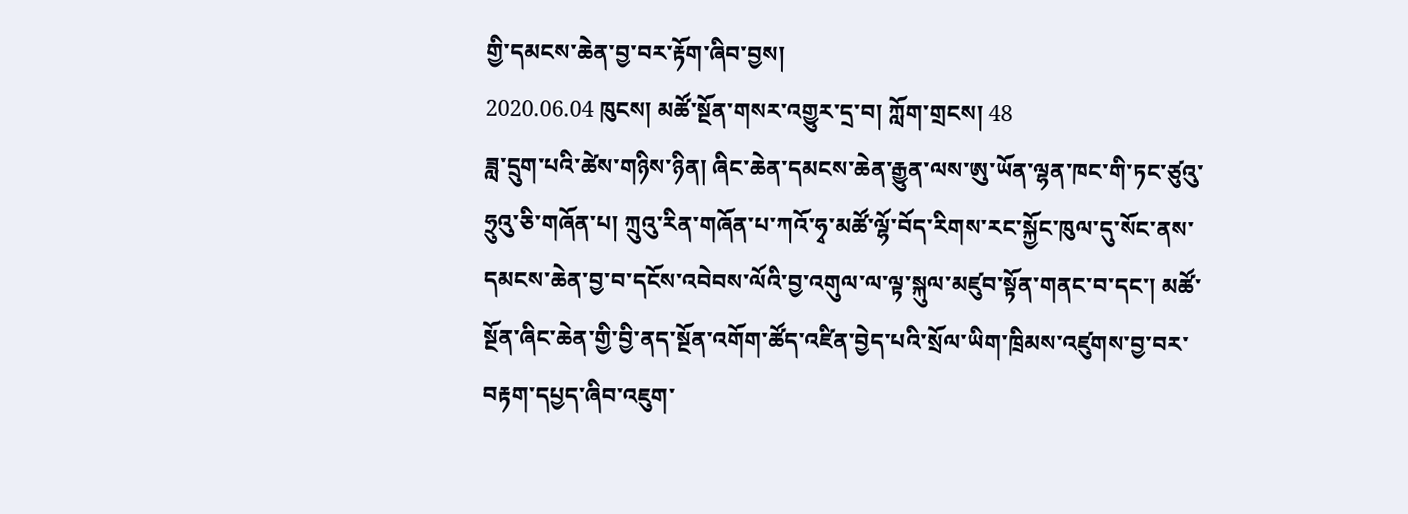གྱི་དམངས་ཆེན་བྱ་བར་རྟོག་ཞིབ་བྱས།
2020.06.04 ཁུངས། མཚོ་སྔོན་གསར་འགྱུར་དྲ་བ། ཀློག་གྲངས། 48
ཟླ་དྲུག་པའི་ཚེས་གཉིས་ཉིན། ཞིང་ཆེན་དམངས་ཆེན་རྒྱུན་ལས་ཨུ་ཡོན་ལྷན་ཁང་གི་ཏང་ཙུའུ་ཧྲུའུ་ཅི་གཞོན་པ། ཀྲུའུ་རིན་གཞོན་པ་ཀའོ་ཧྭ་མཚོ་ལྷོ་བོད་རིགས་རང་སྐྱོང་ཁུལ་དུ་སོང་ནས་དམངས་ཆེན་བྱ་བ་དངོས་འབེབས་ལོའི་བྱ་འགུལ་ལ་ལྟ་སྐུལ་མཛུབ་སྟོན་གནང་བ་དང་། མཚོ་སྔོན་ཞིང་ཆེན་གྱི་བྱི་ནད་སྔོན་འགོག་ཚོད་འཛིན་བྱེད་པའི་སྲོལ་ཡིག་ཁྲིམས་འཛུགས་བྱ་བར་བརྟག་དཔྱད་ཞིབ་འཇུག་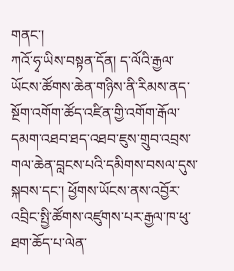གནང་།
ཀའོ་ཧྭ་ཡིས་བསྟན་དོན། ད་ལོའི་རྒྱལ་ཡོངས་ཚོགས་ཆེན་གཉིས་ནི་རིམས་ནད་སྔོག་འགོག་ཚོད་འཛིན་གྱི་འགོག་རྒོལ་དམག་འཐབ་ཐད་འཐབ་ཇུས་གྲུབ་འབྲས་གལ་ཆེན་བླངས་པའི་དམིགས་བསལ་དུས་སྐབས་དང་། ཕྱོགས་ཡོངས་ནས་འབྱོར་འབྲིང་སྤྱི་ཚོགས་འཛུགས་པར་རྒྱལ་ཁ་ཕུ་ཐག་ཆོད་པ་ལེན་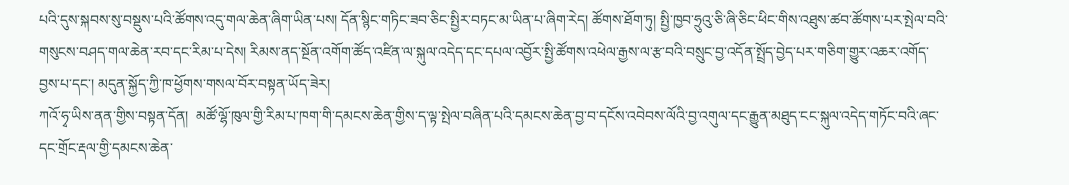པའི་དུས་སྐབས་སུ་བསྡུས་པའི་ཚོགས་འདུ་གལ་ཆེན་ཞིག་ཡིན་པས། དོན་སྙིང་གཏིང་ཟབ་ཅིང་སྤྱིར་བཏང་མ་ཡིན་པ་ཞིག་རེད། ཚོགས་ཐོག་ཏུ། སྤྱི་ཁྱབ་ཧྲུའུ་ཅི་ཞི་ཅིང་ཕིང་གིས་འཐུས་ཚབ་ཚོགས་པར་སྤེལ་བའི་གསུངས་བཤད་གལ་ཆེན་རབ་དང་རིམ་པ་དེས། རིམས་ནད་སྔོན་འགོག་ཚོད་འཛིན་ལ་སྐུལ་འདེད་དང་དཔལ་འབྱོར་སྤྱི་ཚོགས་འཕེལ་རྒྱས་ལ་རྩ་བའི་བསྲུང་བྱ་འདོན་སྤྲོད་བྱེད་པར་གཅིག་གྱུར་འཆར་འགོད་བྱས་པ་དང་། མདུན་སྐྱོད་ཀྱི་ཁ་ཕྱོགས་གསལ་བོར་བསྟན་ཡོད་ཟེར།
ཀའོ་ཧྭ་ཡིས་ནན་གྱིས་བསྟན་དོན།  མཚོ་ལྷོ་ཁུལ་གྱི་རིམ་པ་ཁག་གི་དམངས་ཆེན་གྱིས་ད་ལྟ་སྤེལ་བཞིན་པའི་དམངས་ཆེན་བྱ་བ་དངོས་འབེབས་ལོའི་བྱ་འགུལ་དང་རྒྱུན་མཐུད་ངང་སྐུལ་འདེད་གཏོང་བའི་ཞང་དང་གྲོང་རྡལ་གྱི་དམངས་ཆེན་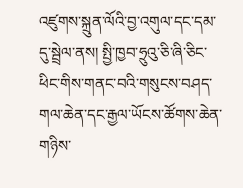འཛུགས་སྐྲུན་ལོའི་བྱ་འགུལ་དང་དམ་དུ་སྦྲེལ་ནས། སྤྱི་ཁྱབ་ཧྲུའུ་ཅི་ཞི་ཅིང་ཕིང་གིས་གནང་བའི་གསུངས་བཤད་གལ་ཆེན་དང་རྒྱལ་ཡོངས་ཚོགས་ཆེན་གཉིས་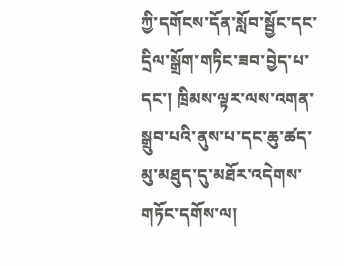ཀྱི་དགོངས་དོན་སློབ་སྦྱོང་དང་དྲིལ་སྒྲོག་གཏིང་ཟབ་བྱེད་པ་དང་། ཁྲིམས་ལྟར་ལས་འགན་སྒྲུབ་པའི་ནུས་པ་དང་ཆུ་ཚད་མུ་མཐུད་དུ་མཐོར་འདེགས་གཏོང་དགོས་ལ།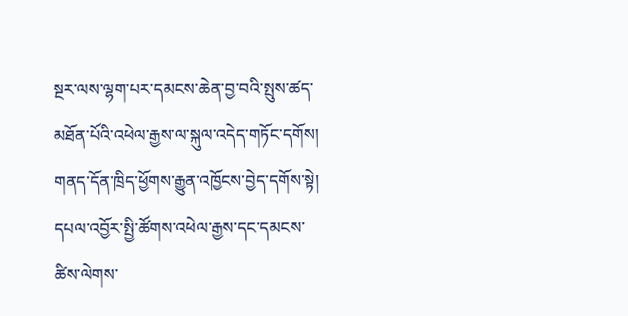སྔར་ལས་ལྷག་པར་དམངས་ཆེན་བྱ་བའི་སྤུས་ཚད་མཐོན་པོའི་འཕེལ་རྒྱས་ལ་སྐུལ་འདེད་གཏོང་དགོས། གནད་དོན་ཁྲིད་ཕྱོགས་རྒྱུན་འཁྱོངས་བྱེད་དགོས་སྟེ། དཔལ་འབྱོར་སྤྱི་ཚོགས་འཕེལ་རྒྱས་དང་དམངས་ཚིས་ལེགས་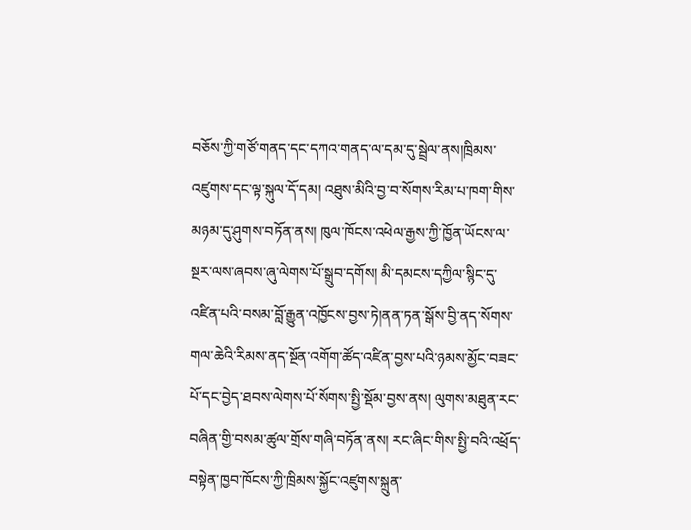བཅོས་ཀྱི་གཙོ་གནད་དང་དཀའ་གནད་ལ་དམ་དུ་སྦྲེལ་ནས།ཁྲིམས་འཛུགས་དང་ལྟ་སྐུལ་དོ་དམ། འཐུས་མིའི་བྱ་བ་སོགས་རིམ་པ་ཁག་གིས་མཉམ་དུ་ཤུགས་བཏོན་ནས། ཁུལ་ཁོངས་འཕེལ་རྒྱས་ཀྱི་ཁྱོན་ཡོངས་ལ་སྔར་ལས་ཞབས་ཞུ་ལེགས་པོ་སྒྲུབ་དགོས། མི་དམངས་དཀྱིལ་སྙིང་དུ་འཛིན་པའི་བསམ་བློ་རྒྱུན་འཁྱོངས་བྱས་ཏེ།ནན་ཏན་སྒོས་བྱི་ནད་སོགས་གལ་ཆེའི་རིམས་ནད་སྔོན་འགོག་ཚོད་འཛིན་བྱས་པའི་ཉམས་མྱོང་བཟང་པོ་དང་བྱེད་ཐབས་ལེགས་པོ་སོགས་སྤྱི་སྡོམ་བྱས་ནས། ལུགས་མཐུན་རང་བཞིན་གྱི་བསམ་ཚུལ་གྲོས་གཞི་བཏོན་ནས། རང་ཞིང་གིས་སྤྱི་བའི་འཕྲོད་བསྟེན་ཁྱབ་ཁོངས་ཀྱི་ཁྲིམས་སྐྱོང་འཛུགས་སྐྲུན་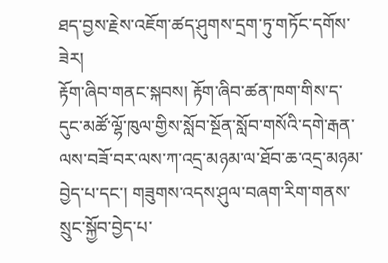ཐད་བྱས་རྗེས་འཇོག་ཚད་ཤུགས་དྲག་ཏུ་གཏོང་དགོས་ཟེར།
རྟོག་ཞིབ་གནང་སྐབས། རྟོག་ཞིབ་ཚན་ཁག་གིས་ད་དུང་མཚོ་ལྷོ་ཁུལ་གྱིས་སློབ་སྔོན་སློབ་གསོའི་དགེ་རྒན་ལས་བཟོ་བར་ལས་ཀ་འདྲ་མཉམ་ལ་ཐོབ་ཆ་འདྲ་མཉམ་བྱེད་པ་དང་། གཟུགས་འདས་ཤུལ་བཞག་རིག་གནས་སྲུང་སྐྱོབ་བྱེད་པ་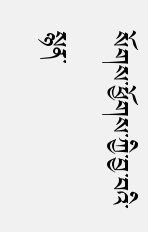སོགས་ཕྱོགས་ཀྱི་བྱ་བའི་སྙན་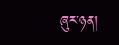ཞུར་ཉན།